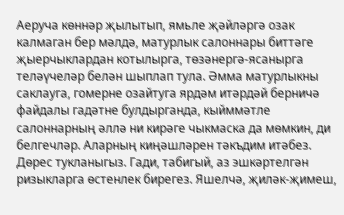Аеруча көннәр җылытып, ямьле җәйләргә озак калмаган бер мәлдә, матурлык салоннары биттәге җыерчыклардан котылырга, төзәнергә-ясанырга теләүчеләр белән шыплап тула. Әмма матурлыкны саклауга, гомерне озайтуга ярдәм итәрдәй берничә файдалы гадәтне булдырганда, кыйммәтле салоннарның әллә ни кирәге чыкмаска да мөмкин, ди белгечләр. Аларның киңәшләрен тәкъдим итәбез.
Дөрес тукланыгыз. Гади, табигый, аз эшкәртелгән ризыкларга өстенлек бирегез. Яшелчә, җиләк-җимеш,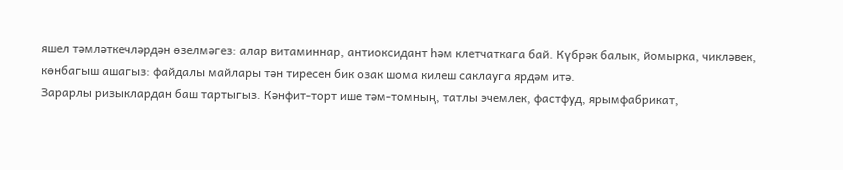яшел тәмләткечләрдән өзелмәгез: алар витаминнар, антиоксидант һәм клетчаткага бай. Күбрәк балык, йомырка, чикләвек, көнбагыш ашагыз: файдалы майлары тән тиресен бик озак шома килеш саклауга ярдәм итә.
Зарарлы ризыклардан баш тартыгыз. Кәнфит-торт ише тәм-томның, татлы эчемлек, фастфуд, ярымфабрикат,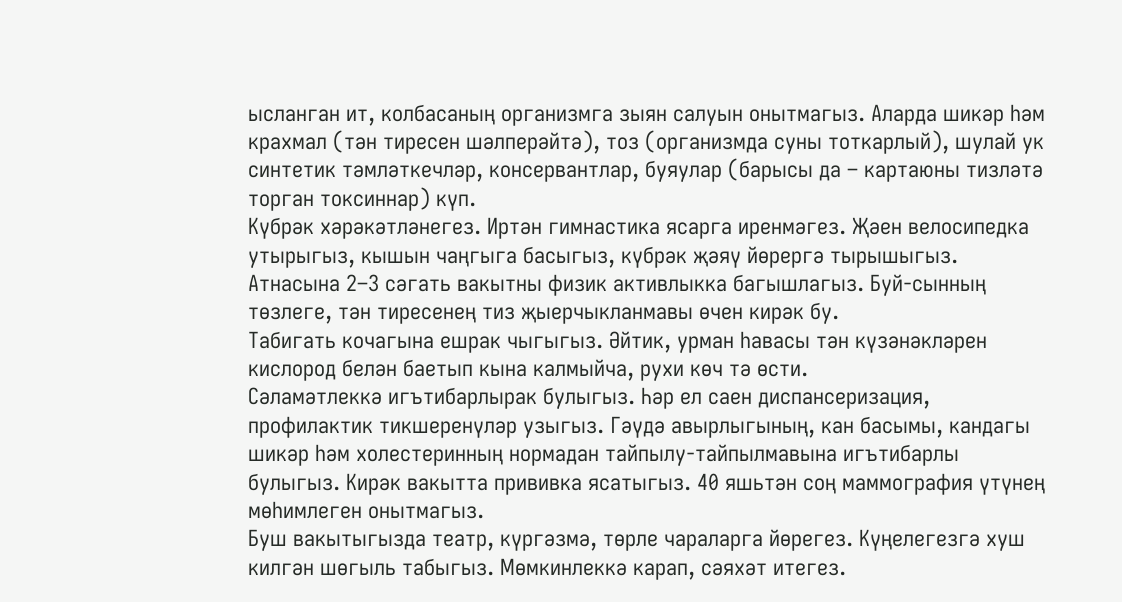ысланган ит, колбасаның организмга зыян салуын онытмагыз. Аларда шикәр һәм крахмал (тән тиресен шәлперәйтә), тоз (организмда суны тоткарлый), шулай ук синтетик тәмләткечләр, консервантлар, буяулар (барысы да – картаюны тизләтә торган токсиннар) күп.
Күбрәк хәрәкәтләнегез. Иртән гимнастика ясарга иренмәгез. Җәен велосипедка утырыгыз, кышын чаңгыга басыгыз, күбрәк җәяү йөрергә тырышыгыз. Атнасына 2–3 сәгать вакытны физик активлыкка багышлагыз. Буй-сынның төзлеге, тән тиресенең тиз җыерчыкланмавы өчен кирәк бу.
Табигать кочагына ешрак чыгыгыз. Әйтик, урман һавасы тән күзәнәкләрен кислород белән баетып кына калмыйча, рухи көч тә өсти.
Сәламәтлеккә игътибарлырак булыгыз. Һәр ел саен диспансеризация, профилактик тикшеренүләр узыгыз. Гәүдә авырлыгының, кан басымы, кандагы шикәр һәм холестеринның нормадан тайпылу-тайпылмавына игътибарлы булыгыз. Кирәк вакытта прививка ясатыгыз. 40 яшьтән соң маммография үтүнең мөһимлеген онытмагыз.
Буш вакытыгызда театр, күргәзмә, төрле чараларга йөрегез. Күңелегезгә хуш килгән шөгыль табыгыз. Мөмкинлеккә карап, сәяхәт итегез.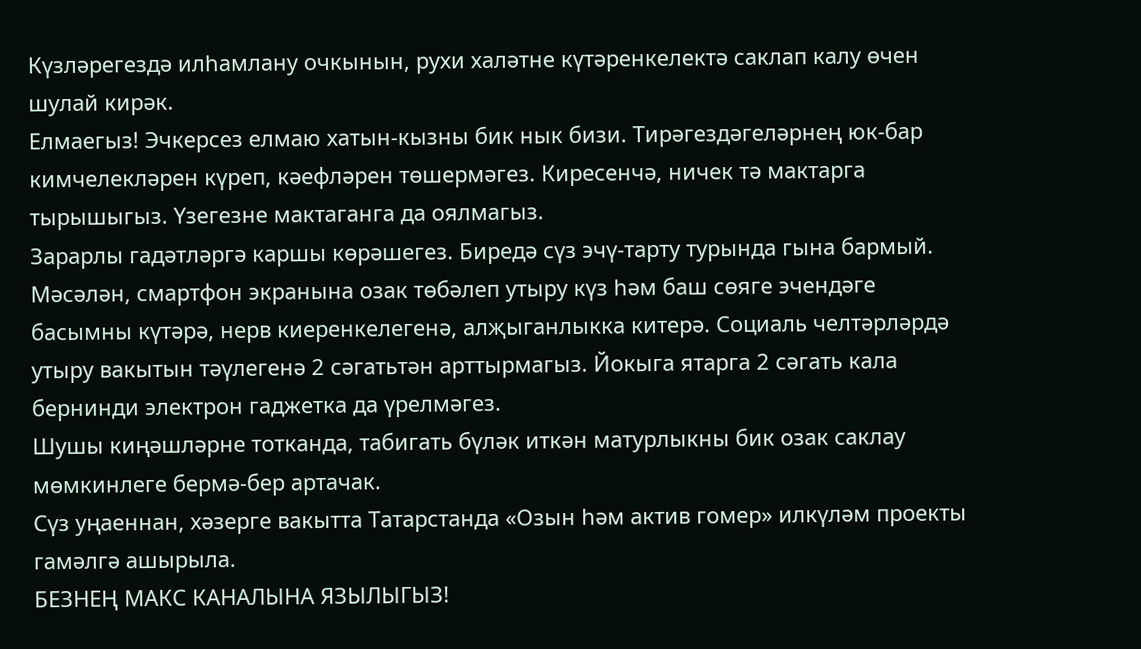Күзләрегездә илһамлану очкынын, рухи халәтне күтәренкелектә саклап калу өчен шулай кирәк.
Елмаегыз! Эчкерсез елмаю хатын-кызны бик нык бизи. Тирәгездәгеләрнең юк-бар кимчелекләрен күреп, кәефләрен төшермәгез. Киресенчә, ничек тә мактарга тырышыгыз. Үзегезне мактаганга да оялмагыз.
Зарарлы гадәтләргә каршы көрәшегез. Биредә сүз эчү-тарту турында гына бармый. Мәсәлән, смартфон экранына озак төбәлеп утыру күз һәм баш сөяге эчендәге басымны күтәрә, нерв киеренкелегенә, алҗыганлыкка китерә. Социаль челтәрләрдә утыру вакытын тәүлегенә 2 сәгатьтән арттырмагыз. Йокыга ятарга 2 сәгать кала бернинди электрон гаджетка да үрелмәгез.
Шушы киңәшләрне тотканда, табигать бүләк иткән матурлыкны бик озак саклау мөмкинлеге бермә-бер артачак.
Сүз уңаеннан, хәзерге вакытта Татарстанда «Озын һәм актив гомер» илкүләм проекты гамәлгә ашырыла.
БЕЗНЕҢ МАКС КАНАЛЫНА ЯЗЫЛЫГЫЗ!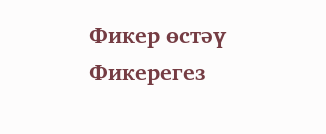Фикер өстәү
Фикерегез